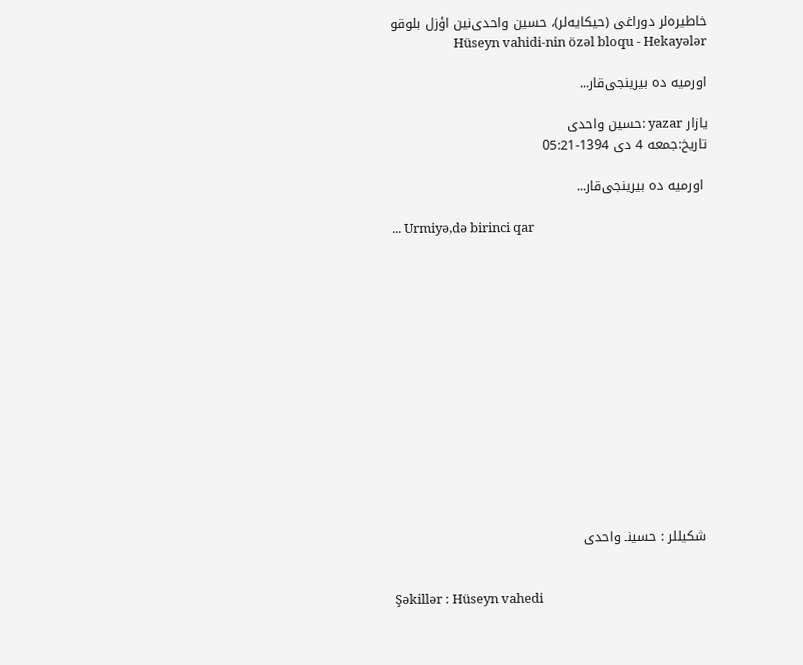خاطیره‌لر دوراغی (حیکایه‌لر)، حسین واحدی‌نین اؤزل بلوقو Hüseyn vahidi-nin özəl bloqu - Hekayələr

اورمیه ده بیرینجی‌قار...

یازار yazar :حسین واحدى
تاریخ:جمعه 4 دی 1394-05:21

 اورمیه ده بیرینجی‌قار...

... Urmiyə,də birinci qar














 شكیللر : حسینـ واحدی


Şəkillər : Hüseyn vahedi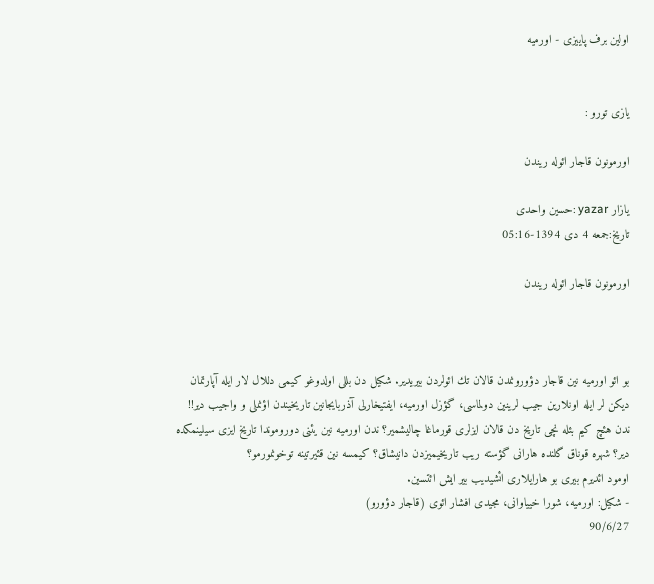اولین برف پاییزی - اورمیه


یازی تورو :

اورمونون قاجار ائوله ریندن

یازار yazar :حسین واحدى
تاریخ:جمعه 4 دی 1394-05:16

اورمونون قاجار ائوله ریندن



بو ائو اورمیه نین قاجار دؤورونمدن قالان تك ائولردن بیریدیر. شكیل دن بللی اولدوغو كیمی دللال لار ایله آپارتمان دیكن لر ایله اونلارین جیب لرینین دولماسی، گؤزل اورمیه، ایفتیخارلی آذربایجانین تاریخیندن اؤنملی و واجیب دیر!!
ندن هئچ كیم بئله نچی تاریخ دن قالان ایزلری قورماغا چالیشمیر؟ ندن اورمیه نین یئنی دوروموندا تاریخ ایزی سیلینمكده دیر؟ شهره قوناق گلنده هارانی گؤسته ریب تاریخیمیزدن دانیشاق؟ كیمسه نین قئیرتینه توخونمورمو؟
اومود ائدیرم بیری بو هارایلاری ائشیدیب بیر ایش ائتسین.
- شكیل: اورمیه، شورا خییاوانی، مجیدی افشار ائوی (قاجار دؤورو)
90/6/27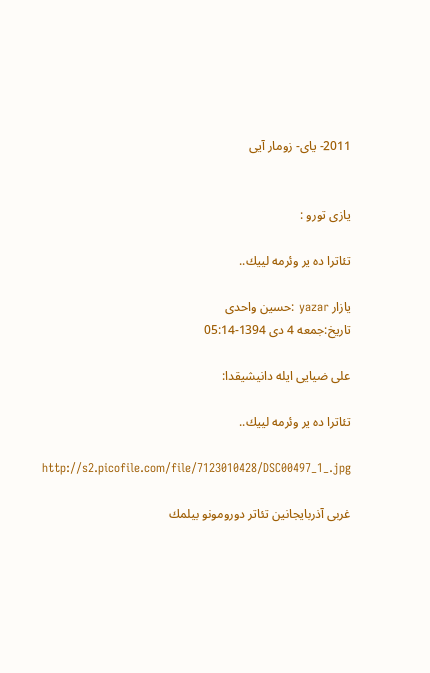2011- یای- زومار آیی


یازی تورو :

تئاترا ده یر وئرمه لییك..

یازار yazar :حسین واحدى
تاریخ:جمعه 4 دی 1394-05:14

علی ضیایی ایله دانیشیقدا:

تئاترا ده یر وئرمه لییك..

http://s2.picofile.com/file/7123010428/DSC00497_1_.jpg

غربی آذربایجانین تئاتر دورومونو بیلمك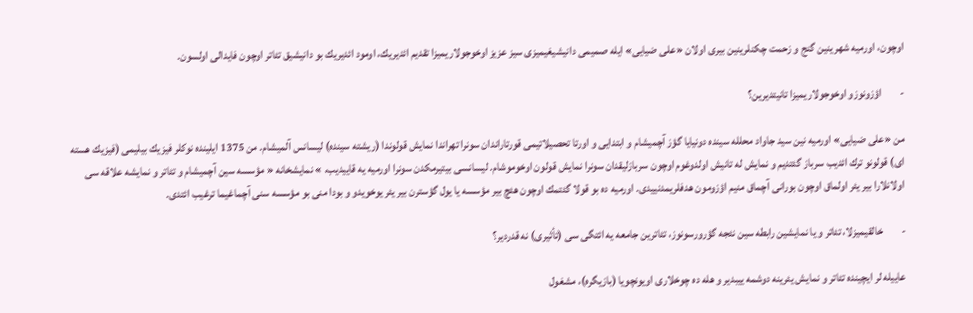اوچون، اورمیه شهرینین گنج و زحمت چكنلرینین بیری اولان «علی ضیایی» ایله صمیمی دانیشیغیمیزی سیز عزیز اوخوجولاریمیزا تقدیم ائدیریك، اومود ائدیریك بو دانیشیق تئاتر اوچون فایدالی اولسون.

-        اؤزونوزو اوخوجولاریمیزا تانیتدیرین؟

من «علی ضیایی» اورمیه نین سید جاواد محلله سینده دونیایا گؤز آچمیشام و ابتدایی و اورتا تحصیلاتیمی قورتاراندان سونرا تهراندا نمایش قولوندا (ریشته سینده) لیسانس آلمیشام. من 1375 ایلینده نوكلر فیزیك بیلیمی (فیزیك هسته ای) قولونو ترك ائدیب سرباز گئتدیم و نمایش له تانیش اولدوغوم اوچون سربازلیقدان سونرا نمایش قولون اوخوموشام. لیسانسی بیتیرمكدن سونرا اورمیه یه قاییدیب، » نمایشخانه « مؤسسه سین آچمیشام و تئاتر و نمایشه علاقه سی اولانلارا بیر یئر اولماق اوچون بورانی آچماق منیم اؤزومون هدفلریمدنییدی. اورمیه ده بو قولا گئتمك اوچون هئچ بیر مؤسسه یا یول گؤسترن بیر یئر یوخویدو و بودا منی بو مؤسسه سنی آچماغیما ترغیب ائتدی.

-        خالقیمیزلا، تئاتر و یا نمایشین رابطه سین نئجه گؤرورسونوز، تئاترین جامعه یه ائتگی سی (تأثیری) نه قدردیر؟

عاییله لر ایچینده تئاتر و نمایش یئرینه دوشمه ییبدیر و هله ده چوخلاری اویونچویا (بازیگره)، مشغول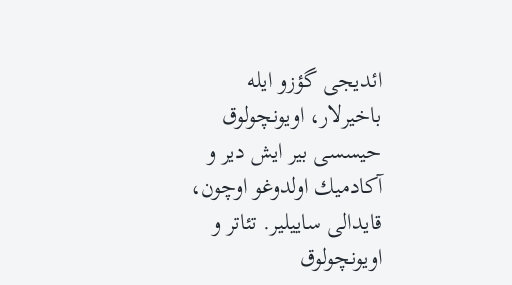ائدیجی گؤزو ایله باخیرلار، اویونچولوق حیسسی بیر ایش دیر و آكادمیك اولدوغو اوچون، قایدالی ساییلیر. تئاتر و اویونچولوق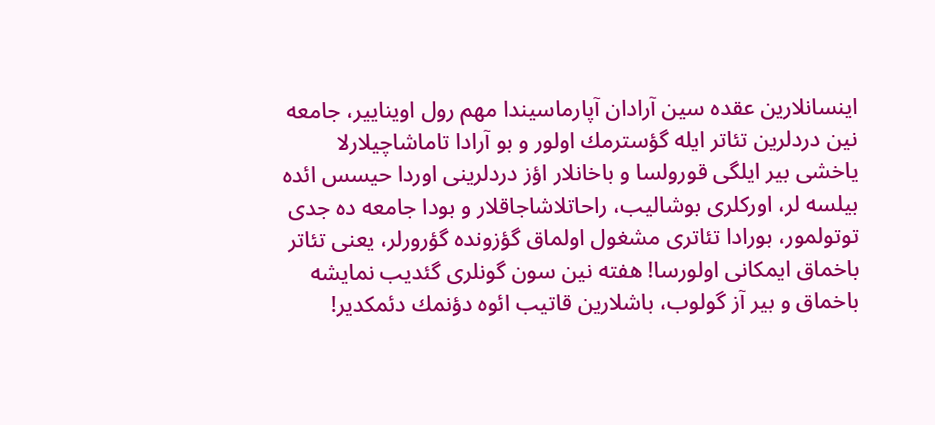اینسانلارین عقده سین آرادان آپارماسیندا مهم رول اویناییر، جامعه نین دردلرین تئاتر ایله گؤسترمك اولور و بو آرادا تاماشاچیلارلا یاخشی بیر ایلگی قورولسا و باخانلار اؤز دردلرینی اوردا حیسس ائده بیلسه لر، اوركلری بوشالیب، راحاتلاشاجاقلار و بودا جامعه ده جدی توتولمور، بورادا تئاتری مشغول اولماق گؤزونده گؤرورلر، یعنی تئاتر باخماق ایمكانی اولورسا! هفته نین سون گونلری گئدیب نمایشه باخماق و بیر آز گولوب، باشلارین قاتیب ائوه دؤنمك دئمكدیر!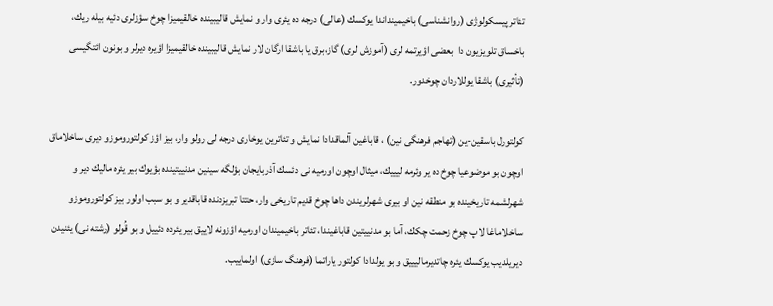تئاتر پیسكولوژی (روانشناسی) باخیمینداندا یوكسك (عالی) درجه ده یئری وار و نمایش قالیبینده خالقیمیزا چوخ سؤزلری دئیه بیله ریك، باخساق تلویزیون دا  بعضی اؤیرتمه لری (آموزش لری) گاز،برق یا باشقا ارگان لار نمایش قالیبینده خالقیمیزا اؤیره دیرلر و بونون ائتگیسی (تأثیری) باشقا یوللاردان چوخدور.

كولتورل باسقین-ین (تهاجم فرهنگی نین) ، قاباغین آلماقدادا نمایش و تئاترین یوخاری درجه لی رولو وار، بیز اؤز كولتوروموزو دیری ساخلاماق اوچون بو موضوعیا چوخ ده یر وئرمه لیییك، میثال اوچون اورمیه نی دئسك آذربایجان بؤلگه سینین مدنییتینده بؤیوك بیر یئره مالیك دیر و شهرلشمه تاریخینده بو منطقه نین او بیری شهرلریندن داها چوخ قدیم تاریخی وار، حتتا تبریزدنده قاباقدیر و بو سبب اولور بیز كولتوروموزو ساخلاماغا لاپ چوخ زحمت چكك، آما بو مدنییتین قاباغیندا، تئاتر باخیمیندان اورمیه اؤزونه لاییق بیر یئرده دئییل و بو قُولو (رشته نی) یئنیدن دیریلدیب یوكسك یئره چاتدیرمالیییق و بو یولدادا كولتور یاراتما (فرهنگ سازی) اولماییب.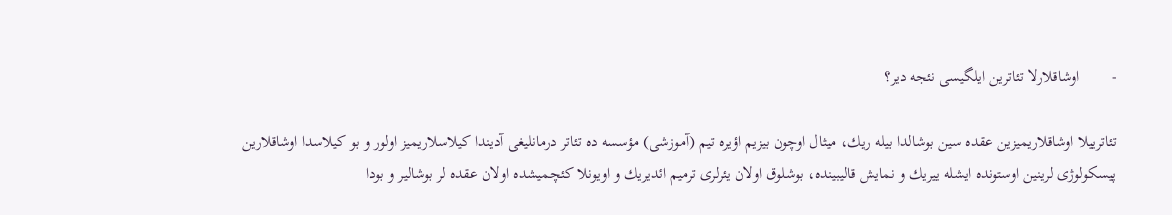-        اوشاقلارلا تئاترین ایلگیسی نئجه دیر؟

تئاترییلا اوشاقلاریمیزین عقده سین بوشالدا بیله ریك، میثال اوچون بیزیم اؤیره تیم‌ (آموزشی) مؤسسه ده تئاتر درمانلیغی آدیندا كیلاسلاریمیز اولور و بو كیلاسدا اوشاقلارین پیسكولوژی لرینین اوستونده ایشله ییریك و نمایش قالیبینده، بوشلوق اولان یئرلری ترمیم ائدیریك و اویونلا كئچمیشده اولان عقده لر بوشالیر و بودا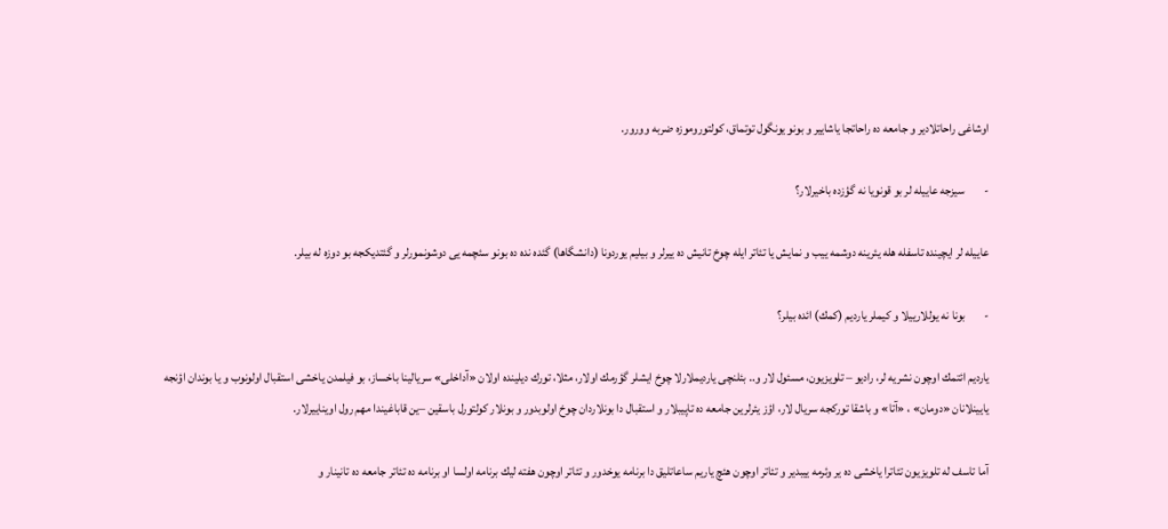اوشاغی راحاتلادیر و جامعه ده راحاتجا یاشاییر و بونو یونگول توتماق، كولتوروموزه ضربه وورور.

-        سیزجه عاییله لر بو قونویا نه گؤزده باخیرلار؟

عاییله لر ایچینده تاسفله هله یئرینه دوشمه ییب و نمایش یا تئاتر ایله چوخ تانیش ده ییرلر و بیلیم یوردونا (دانشگاها) گئده نده ده بونو سئچمه یی دوشونمورلر و گئتدیكجه بو دوزه له بیلر.

-        بونا نه یوللارییلا و كیملر یاردیم (كمك) ائده بیلر؟

یاردیم ائتمك اوچون نشریه لر، رادیو – تلویزیون، مسئول لار و.. بئلنچی یاردیملارلا چوخ ایشلر گؤرمك اولار، مثلا، تورك دیلینده اولان «آداخلی» سریالینا باخساز، بو فیلمدن یاخشی استقبال اولونوب و یا بوندان اؤنجه یایینلانان «دومان» ، «آتا» و باشقا توركجه سریال لار، اؤز یئرلرین جامعه ده تاپیبلار و استقبال دا بونلاردان چوخ اولوبدور و بونلار كولتورل باسقین –ین قاباغیندا مهم رول اویناییرلار.

آما تاسف له تلویزیون تئاترا یاخشی ده یر وئرمه ییبدیر و تئاتر اوچون هئچ یاریم ساعاتلیق دا برنامه یوخدور و تئاتر اوچون هفته لیك برنامه اولسا او برنامه ده تئاتر جامعه ده تانینار و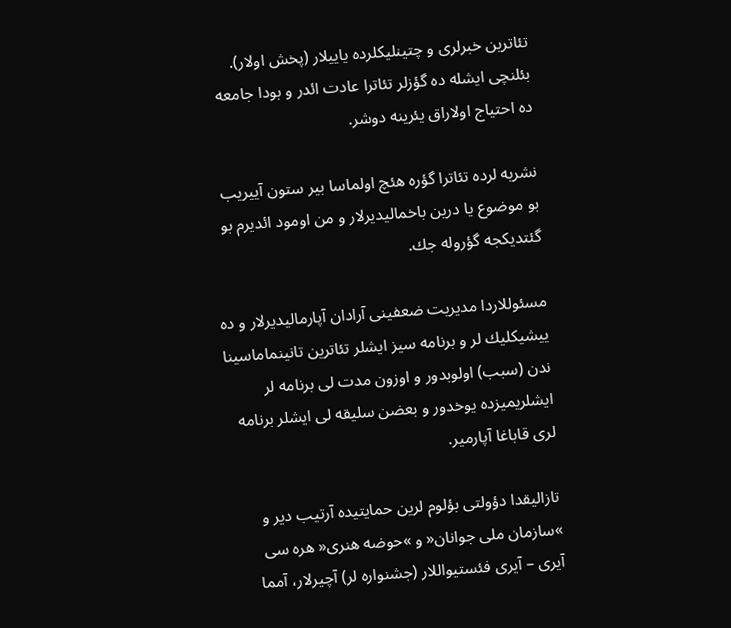تئاترین خبرلری و چتینلیكلرده یاییلار (پخش اولار). بئلنچی ایشله ده گؤزلر تئاترا عادت ائدر و بودا جامعه ده احتیاج اولاراق یئرینه دوشر.

نشریه لرده تئاترا گؤره هئچ اولماسا بیر ستون آییریب بو موضوع یا درین باخمالیدیرلار و من اومود ائدیرم بو گئتدیكجه گؤروله جك.

مسئوللاردا مدیریت ضعفینی آرادان آپارمالیدیرلار و ده ییشیكلیك لر و برنامه سیز ایشلر تئاترین تانینماماسینا ندن (سبب) اولوبدور و اوزون مدت لی برنامه لر ایشلریمیزده یوخدور و بعضن سلیقه لی ایشلر برنامه لری قاباغا آپارمیر.

تازالیقدا دؤولتی بؤلوم لرین حمایتیده آرتیب دیر و »سازمان ملی جوانان« و »حوضه هنری« هره سی آیری – آیری فئستیواللار (جشنواره لر) آچیرلار، آمما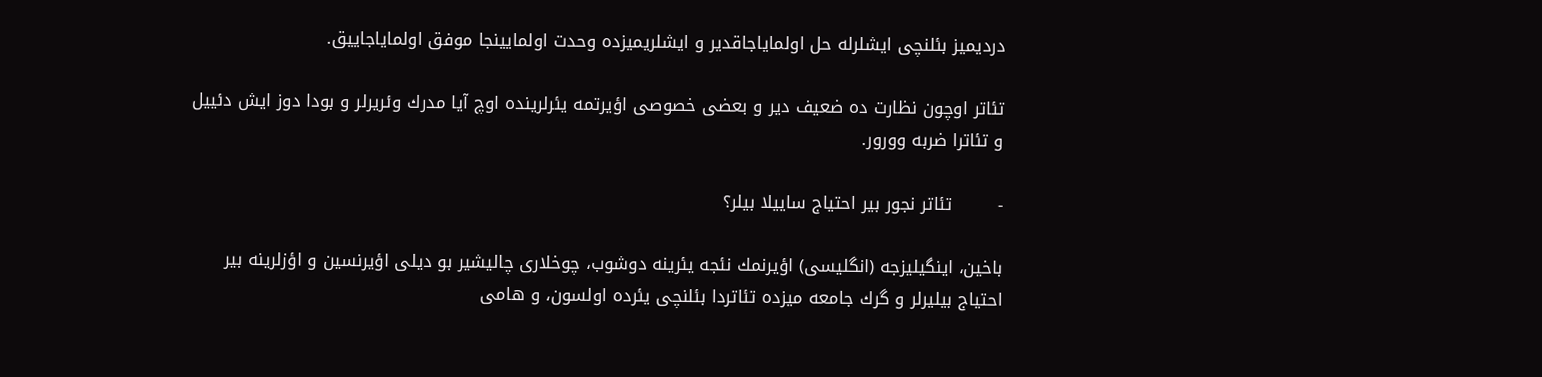دردیمیز بئلنچی ایشلرله حل اولمایاجاقدیر و ایشلریمیزده وحدت اولمایینجا موفق اولمایاجاییق.

تئاتر اوچون نظارت ده ضعیف دیر و بعضی خصوصی اؤیرتمه یئرلرینده اوچ آیا مدرك وئریرلر و بودا دوز ایش دئییل و تئاترا ضربه وورور.

-        تئاتر نجور بیر احتیاج ساییلا بیلر؟

باخین، اینگیلیزجه (انگلیسی) اؤیرنمك نئجه یئرینه دوشوب، چوخلاری چالیشیر بو دیلی اؤیرنسین و اؤزلرینه بیر احتیاج بیلیرلر و گرك جامعه میزده تئاتردا بئلنچی یئرده اولسون، و هامی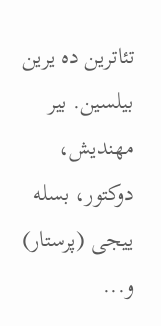تئاترین ده یرین بیلسین. بیر مهندیش، دوكتور، بسله ییجی (پرستار) و...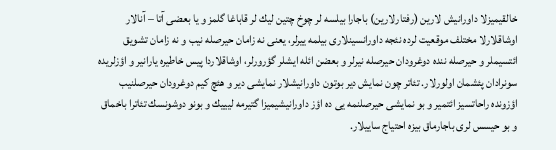خالقیمیزلا داورانیش لارین (رفتارلارین) باجارا بیلسه لر چوخ چتین لیك لر قاباغا گلمز و یا بعضی آتا – آنالار اوشاقلارلا مختلف موقعیت لرده نئجه داورانسینلاری بیلمه ییرلر، یعنی نه زامان حیرصله نیب و نه زامان تشویق ائتسیملر و حیرصله ننده دوغرودان حیرصله نیرلر و بعضن ائله ایشلر گؤرورلر، اوشاقلاردا پیس خاطیره یارانیر و اؤزلریده سونرادان پئشمان اولورلار. تئاتر چون نمایش دیر بوتون داورانیشلار نمایشی دیر و هئچ كیم دوغرودان حیرصلنیب اؤزونده راحاتسیز ائتمیر و بو نمایشی حیرصلنمه یی ده اؤز داورانیشیمیزا گتیرمه لیییك و بونو دوشونسك تئاترا باخماق و بو حیسس لری باجارماق بیزه احتیاج ساییلار.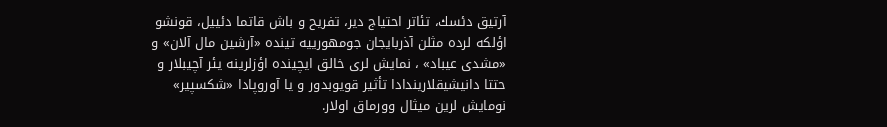آرتیق دئسك، تئاتر احتیاج دیر، تفریح و باش قاتما دئییل، قونشو اؤلكه لرده مثلن آذربایجان جومهورییه تینده «آرشین مال آلان» و «مشدی عیباد» ، نمایش لری خالق ایچینده اؤزلرینه یئر آچیبلار و حتتا دانیشیقلاریندادا تأثیر قویوبدور و یا آوروپادا «شكسپیر» نومایش لرین میثال وورماق اولار.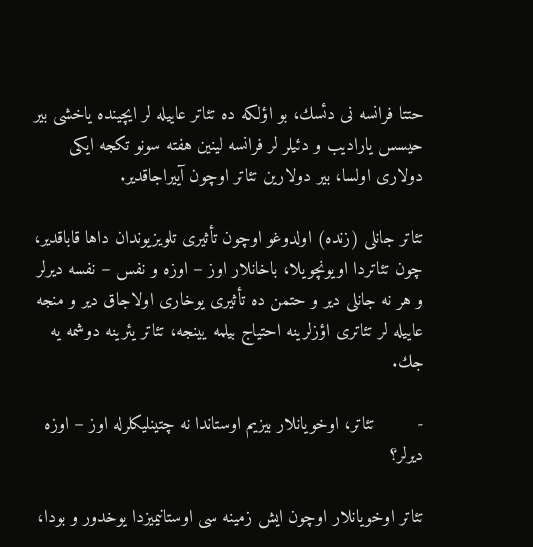حتتا فرانسه نی دئسك، بو اؤلكه ده تئاتر عاییله لر ایچینده یاخشی بیر حیسس یارادیب و دئیلر لر فرانسه لینین هفته سونو تكجه ایكی دولاری اولسا، بیر دولارین تئاتر اوچون آییراجاقدیر.

تئاتر جانلی (زنده) اولدوغو اوچون تأثیری تلویزیوندان داها قاباقدیر، چون تئاتردا اویونچویلا، باخانلار اوز – اوزه و نفس – نفسه دیرلر و هر نه جانلی دیر و حتمن ده تأثیری یوخاری اولاجاق دیر و منجه عاییله لر تئاتری اؤزلرینه احتیاج بیلمه یینجه، تئاتر یئرینه دوشمه یه جك.

-        تئاتر، اوخویانلار بیزیم اوستاندا نه چتینلیكلرله اوز – اوزه دیرلر؟

تئاتر اوخویانلار اوچون ایش زمینه سی اوستانیمیزدا یوخدور و بودا،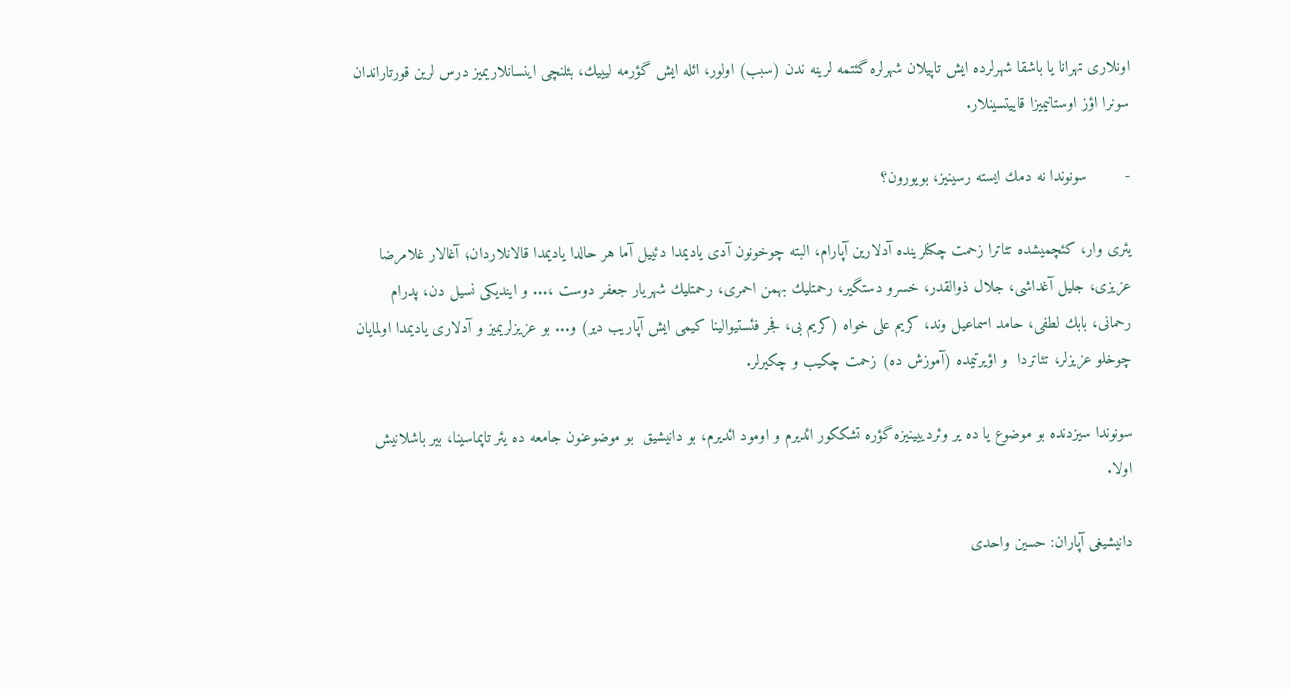اونلاری تهرانا یا باشقا شهرلرده ایش تاپیلان شهرلره گئتمه لرینه ندن (سبب) اولور، ائله ایش گؤرمه لیییك، بئلنچی اینسانلاریمیز درس لرین قورتاراندان سونرا اؤز اوستانیمیزا قاییتسینلار.

-        سونوندا نه دمك ایسته رسینیز، بویورون؟

یئری وار، كئچمیشده تئاترا زحمت چكنلرینده آدلارین آپارام، البته چوخونون آدی یادیمدا دئییل آما هر حالدا یادیمدا قالانلاردان؛ آغالار غلامرضا عزیزی، جلیل آغداشی، جلال ذوالقدر، خسرو دستگیر، رحمتلیك بهمن احمری، رحمتلیك شهریار جعفر دوست ،... و ایندیكی نسیل دن، پدرام رحمانی، بابك لطفی، حامد اسماعیل وند، كریم علی خواه (كریم بی، فجر فئستیوالینا كیمی ایش آپاریب دیر) و... بو عزیزلریمیز و آدلاری یادیمدا اولمایان چوخلو عزیزلر، تئاتردا  و اؤیرتیمده (آموزش ده) زحمت چكیب و چكیرلر.

سونوندا سیزدنده بو موضوع یا ده یر وئردییینیزه گؤره تشككور ائدیرم و اومود ائدیرم، بو دانیشیق  بو موضوعنون جامعه ده یئر تاپماسینا، بیر باشلانیش اولا.

دانیشیغی آپاران: حسین واحدی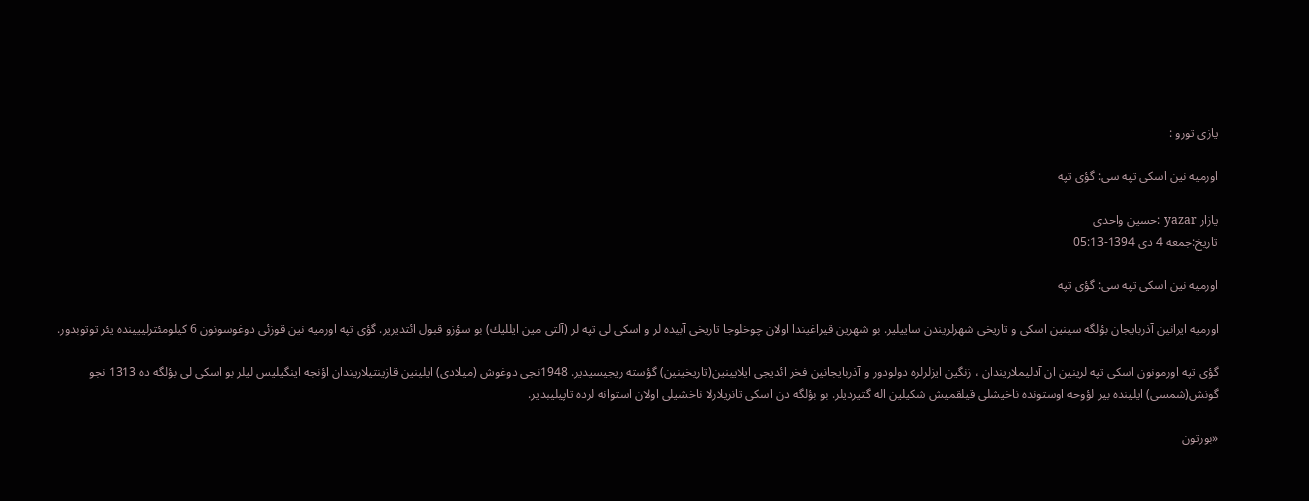یازی تورو :

اورمیه نین اسكی تپه سی: گؤی تپه

یازار yazar :حسین واحدى
تاریخ:جمعه 4 دی 1394-05:13

اورمیه نین اسكی تپه سی: گؤی تپه

اورمیه ایرانین آذربایجان بؤلگه سینین اسكی و تاریخی شهرلریندن ساییلیر. بو شهرین قیراغیندا اولان چوخلوجا تاریخی آبیده لر و اسكی لی تپه لر (آلتی مین ایللیك) بو سؤزو قبول ائتدیریر. گؤی تپه اورمیه نین قوزئی دوغوسونون 6 كیلومئترلییینده یئر توتوبدور.

گؤی تپه اورمونون اسكی تپه لرینین ان آدلیملاریندان ، زنگین ایزلرلره دولودور و آذربایجانین فخر ائدیجی ایلایینین(تاریخینین) گؤسته ریجیسیدیر. 1948نجی دوغوش (میلادی) ایلینین قازینتیلاریندان اؤنجه اینگیلیس لیلر بو اسكی لی بؤلگه ده 1313 نجو گونش(شمسی) ایلینده بیر لؤوحه اوستونده ناخیشلی قیلقمیش شكیلین اله گتیردیلر. بو بؤلگه دن اسكی تانریلارلا ناخشیلی اولان استوانه لرده تاپیلیبدیر.

«بورتون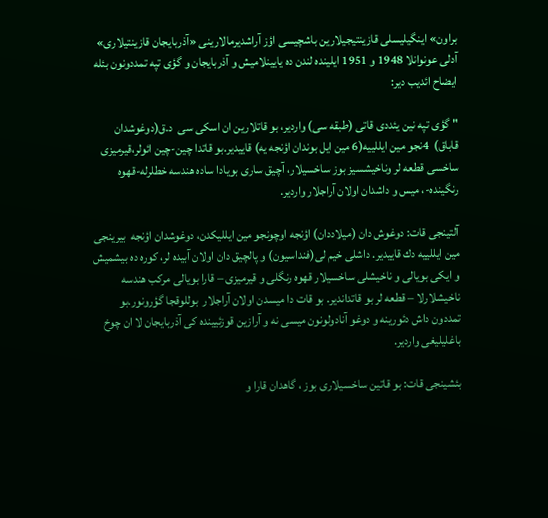براون» اینگیلیسلی قازینتیجیلارین باشچیسی اؤز آراشدیرمالارینی «آذربایجان قازینتیلاری» آدلی عونوانلا 1948 و 1951 ایلینده لندن ده یایینلامیش و آذربایجان و گؤی تپه تمددونون بئله ایضاح ائدیب دیر:

" گؤی تپه نین یئددی قاتی (طبقه سی) واردیر، بو قاتلارین ان اسكی سی  د.ق(دوغوشدان قاباق)  4نجو مین ایللییه(6 مین ایل بوندان اؤنجه یه) قاییدیر.بو قاتدا چین-چین ائولر،قیرمیزی ساخسی قطعه لر وناخیشسیز بوز ساخسیلار، آچیق ساری بویادا ساده هندسه خطلرله-قهوه رنگینده-، میس و داشدان اولان آراجلار واردیر.

آلتینجی قات: دوغوش دان (میلاددان) اؤنجه اوچونجو مین ایللیكدن، دوغوشدان اؤنجه  بیرینجی مین ایللییه دك قاییدیر. داشلی خیم لی(فنداسیون) و پالچیق دان اولان آبیده لر، كوره ده بیشمیش و ایكی بویالی و ناخیشلی ساخسیلار قهوه رنگلی و قیرمیزی – قارا بویالی مركب هندسه ناخیشلارلا – قطعه لر بو قاتداندیر. بو قات دا میسدن اولان آراجلار  بوللوقجا گؤرونور.بو تمددون داش دئورینه و دوغو آنادولونون میسی نه و آرازین قوزئیینده كی آذربایجان لا ان چوخ باغلیلیغی واردیر.

بئشینجی قات: بو قاتین ساخسیلاری بوز ، گاهدان قارا و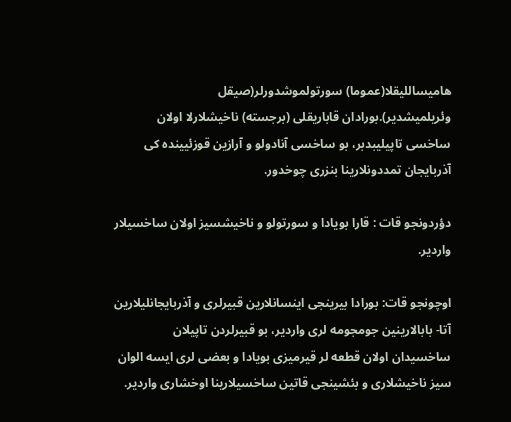هامیساللیقلا(عموما) سورتولموشدورلر(صیقل وئریلمیشدیر).بورادان قاباریقلی (برجسته) ناخیشلارلا اولان ساخسی تاپیلیبدبر، بو ساخسی آنادولو و آرازین قوزئیینده كی آذربایجان تمددونلارینا بنزری چوخدور.

دؤردونجو قات : قارا بویادا و سورتولو و ناخیشسیز اولان ساخسیلار واردیر.

اوچونجو قات: بورادا بیرینجی اینسانلارین قبیرلری و آذربایجانلیلارین آتا- بابالارینین جومجومه لری واردیر، بو قبیرلردن تاپیلان ساخسیدان اولان قطعه لر قیرمیزی بویادا و بعضی لری ایسه الوان سیز ناخیشلاری و بئشینجی قاتین ساخسیلارینا اوخشاری واردیر.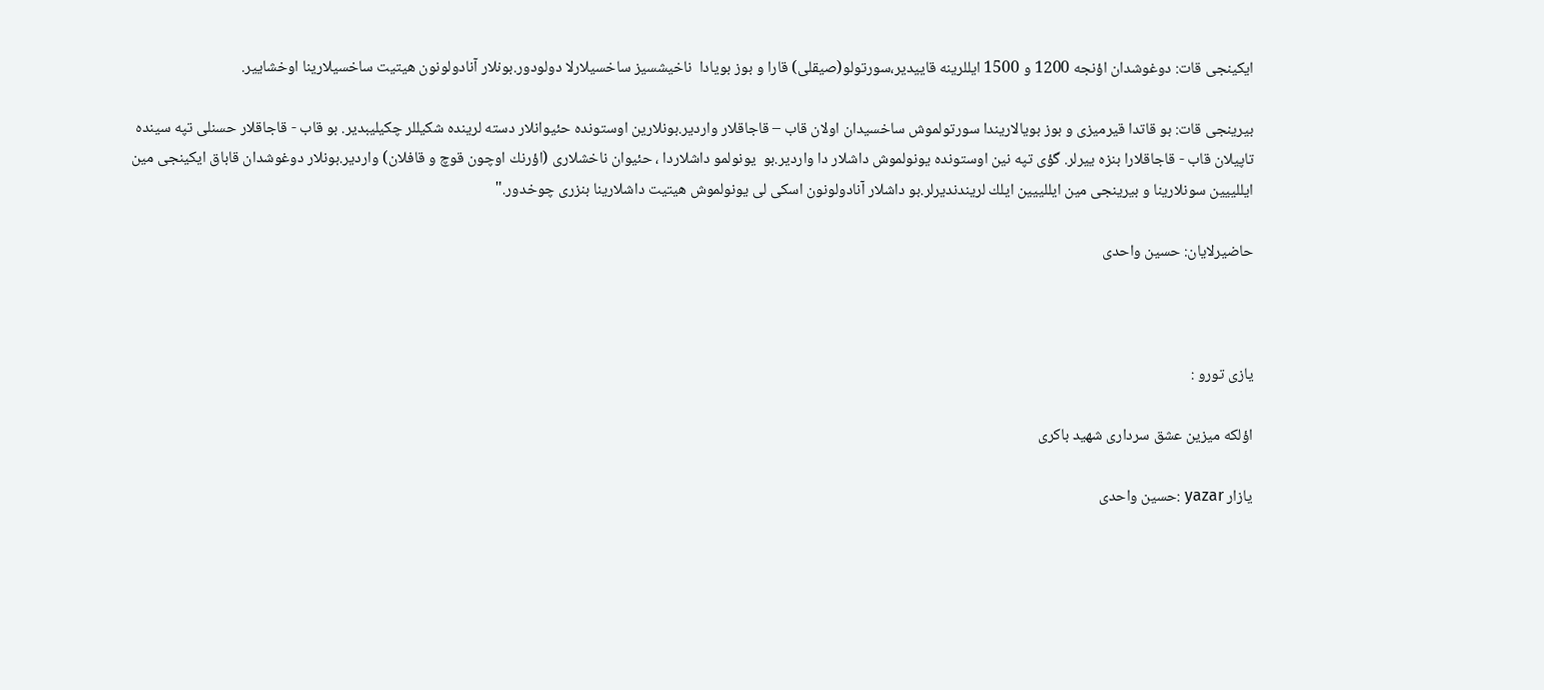ایكینجی قات: دوغوشدان اؤنجه 1200 و 1500 ایللرینه قاییدیر،سورتولو(صیقلی) قارا و بوز بویادا  ناخیشسیز ساخسیلارلا دولودور.بونلار آنادولونون هیتیت ساخسیلارینا اوخشاییر.

بیرینجی قات: بو قاتدا قیرمیزی و بوز بویالاریندا سورتولموش ساخسیدان اولان قاب – قاجاقلار واردیر.بونلارین اوستونده حئیوانلار دسته لرینده شكیللر چكیلیبدیر. بو قاب - قاجاقلار حسنلی تپه سینده تاپیلان قاب - قاجاقلارا بنزه ییرلر. گؤی تپه نین اوستونده یونولموش داشلار دا واردیر.بو  یونولمو داشلاردا ، حئیوان ناخشلاری (اؤرنك اوچون قوچ و قافلان) واردیر.بونلار دوغوشدان قاباق ایكینجی مین ایللییین سونلارینا و بیرینجی مین ایللییین ایلك لریندندیرلر.بو داشلار آنادولونون اسكی لی یونولموش هیتیت داشلارینا بنزری چوخدور."

حاضیرلایان: حسین واحدی



یازی تورو :

اؤلكه میزین عشق سرداری شهید باكری

یازار yazar :حسین واحدى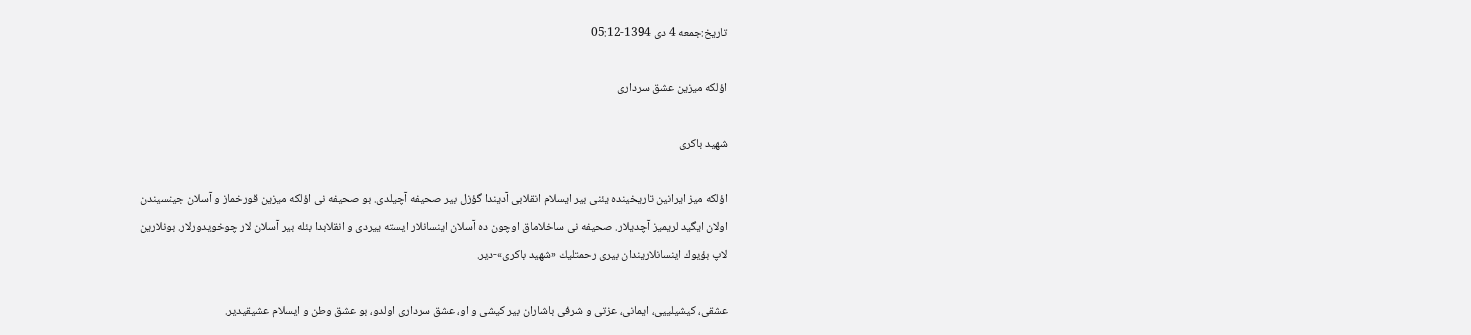تاریخ:جمعه 4 دی 1394-05:12

اؤلكه میزین عشق سرداری

شهید باكری

اؤلكه میز ایرانین تاریخینده یئنی بیر ایسلام انقلابی آدیندا گؤزل بیر صحیفه آچیلدی. بو صحیفه نی اؤلكه میزین قورخماز و آسلان جینسیندن اولان ایگید لریمیز آچدیلار. صحیفه نی ساخلاماق اوچون ده آسلان اینسانلار ایسته ییردی و انقلابدا بئله بیر آسلان لار چوخویدورلار. بونلارین لاپ بؤیوك اینسانلاریندان بیری رحمتلیك «شهید باكری»-دیر.

عشقی، كیشیلییی، ایمانی، عزتی و شرفی باشاران بیر كیشی و او، عشق سرداری اولدو، بو عشق وطن و ایسلام عشیقیدیر.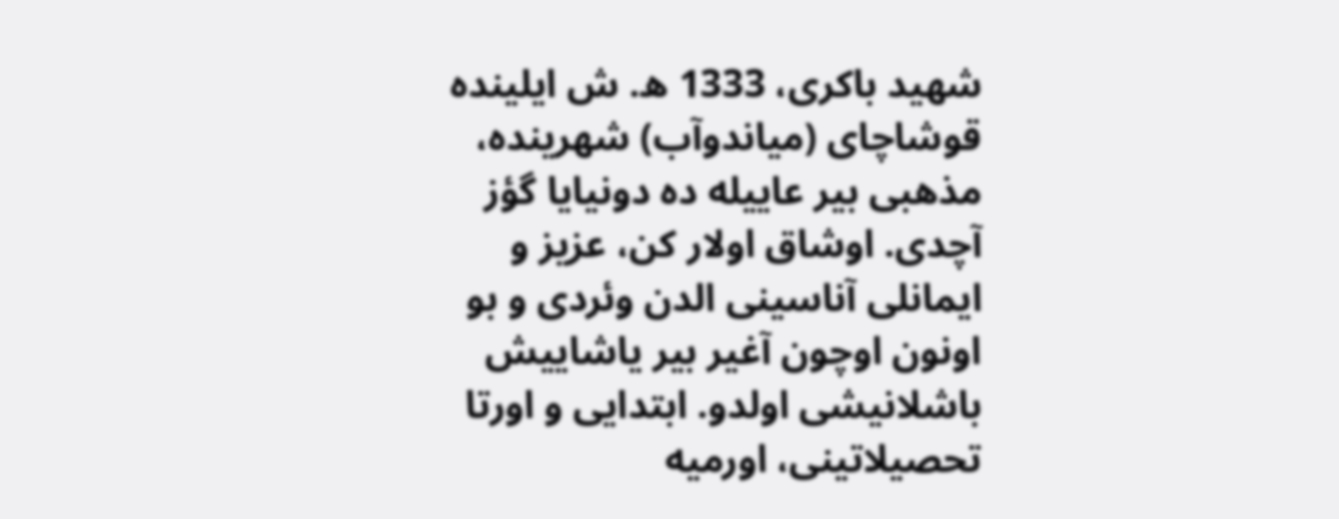شهید باكری، 1333 ه. ش ایلینده قوشاچای (میاندوآب) شهرینده، مذهبی بیر عاییله ده دونیایا گؤز آچدی. اوشاق اولار كن، عزیز و ایمانلی آناسینی الدن وئردی و بو اونون اوچون آغیر بیر یاشاییش باشلانیشی اولدو. ابتدایی و اورتا تحصیلاتینی، اورمیه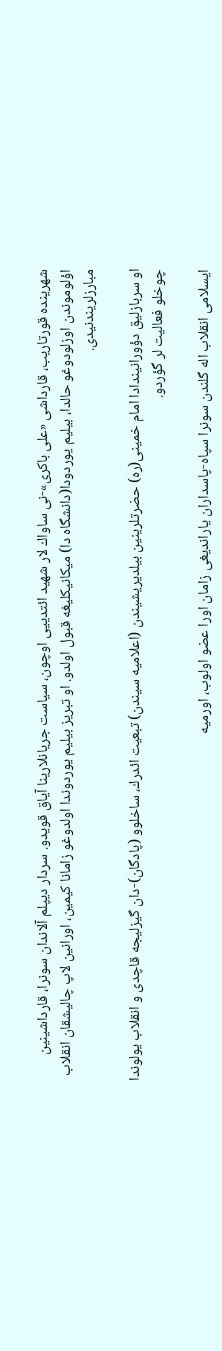شهرینده قورتاریب، قارداشی «علی باكری»-نی ساواك لار شهید ائتدییی اوچون، سیاست جریانلارینا آیاق قویدو. سردار دیپلم آلاندان سونرا، قارداشینین اؤلوموندن اوزلودوغو حالدا، بیلیم یوردودا(دانشگاه دا) میكانیكلیغه قبول اولدو. او تبریز بیلیم یوردوندا اولدوغو زامانا كیمین، اورانین لاپ چالیشقان انقلاب مبارزلریندنیدی.

او سربازلیق دؤورانیندادا امام خمینی(ره) حضرتلرینین بیلدیریشیندن (اعلامیه سیندن) تبعیت ائدرك، ساخلوو (پادگان)-دان گیزلیجه قاچدی و انقلاب یولوندا چوخلو فعالیت لر گؤردو.

ایسلامی انقلاب اله گلندن سونرا سپاه-پاسداران یاراندیغی زامان اورا عضو اولوب، اورمیه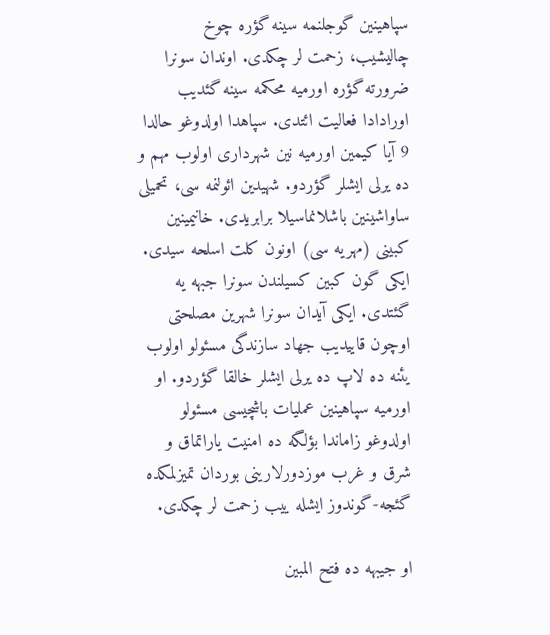سپاهینین گوجلنمه سینه گؤره چوخ چالیشیب، زحمت لر چكدی. اوندان سونرا ضرورته گؤره اورمیه محکمه سینه گئدیب اورادادا فعالیت ائتدی. سپاهدا اولدوغو حالدا 9 آیا كیمین اورمیه نین شهرداری اولوب مهم و ده یرلی ایشلر گؤردو. شهیدین ائولنمه سی، تحمیلی ساواشینین باشلانماسیلا برابریدی. خانیمینین كبینی (مهریه سی) اونون كلت اسلحه سیدی. ایكی گون كبین كسیلندن سونرا جبهه یه گئتدی. ایكی آیدان سونرا شهرین مصلحتی اوچون قاییدیب جهاد سازندگی مسئولو اولوب یئنه ده لاپ ده یرلی ایشلر خالقا گؤردو. او اورمیه سپاهینین عملیات باشچیسی مسئولو اولدوغو زاماندا بؤلگه ده امنیت یاراتماق و شرق و غرب موزدورلارینی بوردان تمیزلمكده گئجه-گوندوز ایشله ییب زحمت لر چكدی.

او جیبهه ده فتح المبین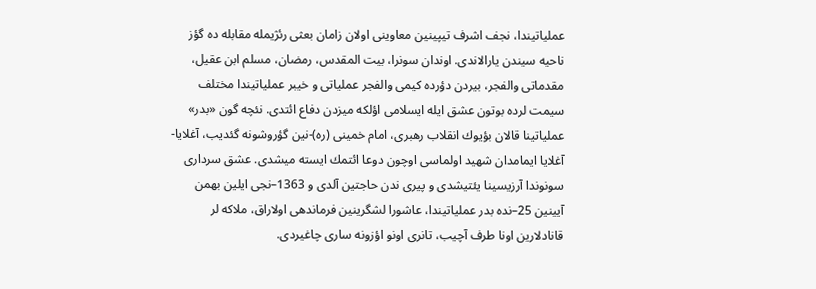عملیاتیندا، نجف اشرف تیپینین معاوینی اولان زامان بعثی رئژیمله مقابله ده گؤز ناحیه سیندن یارالاندی. اوندان سونرا، بیت المقدس، رمضان، مسلم ابن عقیل، مقدماتی والفجر، بیردن دؤرده كیمی والفجر عملیاتی و خیبر عملیاتیندا مختلف سیمت لرده بوتون عشق ایله ایسلامی اؤلكه میزدن دفاع ائتدی. نئچه گون «بدر» عملیاتینا قالان بؤیوك انقلاب رهبری، امام خمینی (ره)-نین گؤروشونه گئدیب، آغلایا-آغلایا ایمامدان شهید اولماسی اوچون دوعا ائتمك ایسته میشدی. عشق سرداری سونوندا آرزیسینا یئتیشدی و پیری ندن حاجتین آلدی و 1363–نجی ایلین بهمن آیینین 25–نده بدر عملیاتیندا، عاشورا لشگرینین فرماندهی اولاراق، ملاكه لر قانادلارین اونا طرف آچیب، تانری اونو اؤزونه ساری چاغیردی.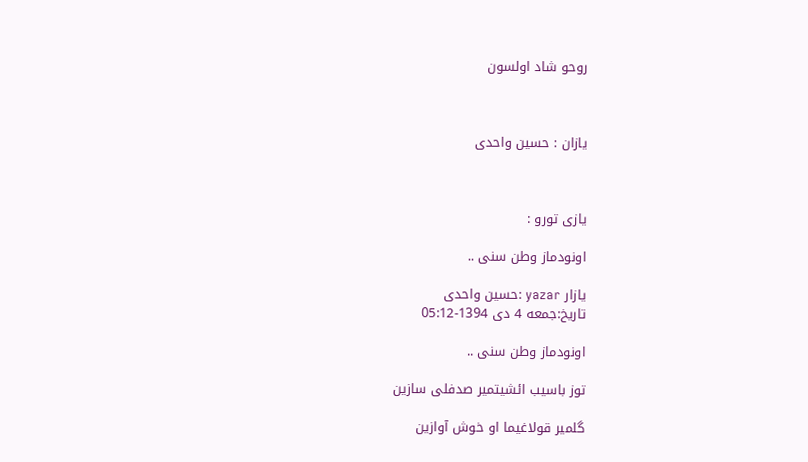روحو شاد اولسون



یازان : حسین واحدی



یازی تورو :

اونودماز وطن سنی ..

یازار yazar :حسین واحدى
تاریخ:جمعه 4 دی 1394-05:12

اونودماز وطن سنی ..

توز باسیب ائشیتمیر صدفلی سازین

گلمیر قولاغیما او خوش آوازین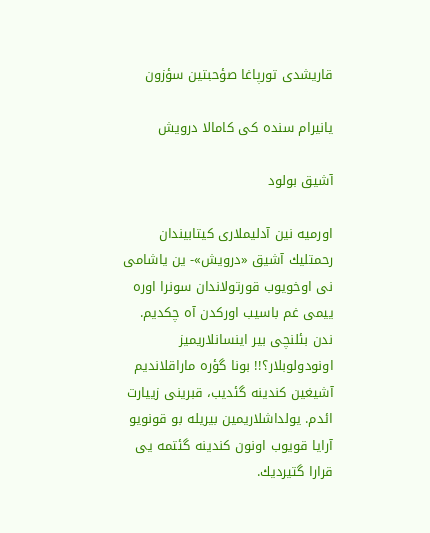قاریشدی تورپاغا صؤحبتین سؤزون

یانیرام سنده كی كامالا درویش

آشیق بولود

اورمیه نین آدلیملاری كیتابیندان رحمتلیك آشیق «درویش»- ین یاشامی نی اوخویوب قورتولاندان سونرا اوره ییمی غم باسیب اوركدن آه چكدیم. ندن بئلنچی بیر اینسانلاریمیز اونودولوبلار؟!! بونا گؤره ماراقلاندیم آشیغین كندینه گئدیب، قبرینی زییارت ائدم. یولداشلاریمین بیریله بو قونویو آرایا قویوب اونون كندینه گئتمه یی قرارا گتیردیك.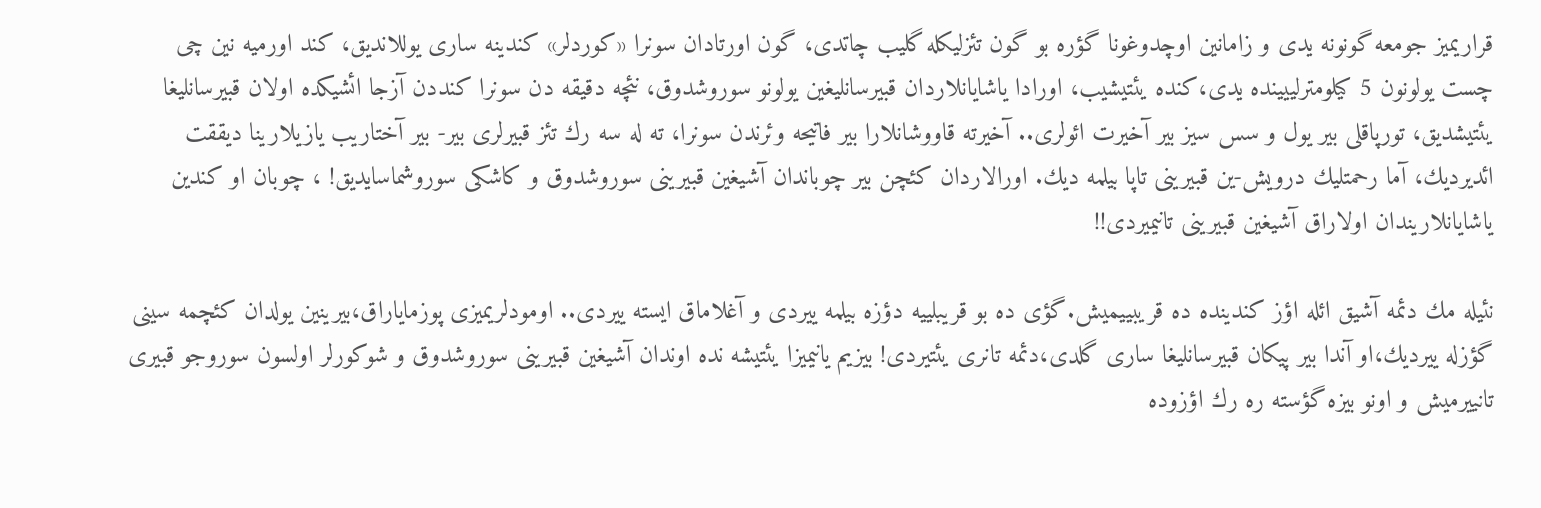قراریمیز جومعه گونونه یدی و زامانین اوچدوغونا گؤره بو گون تئزلیكله گلیب چاتدی، گون اورتادان سونرا «كوردلر» كندینه ساری یوللاندیق، كند اورمیه نین چی چست یولونون 5 كیلومترلییینده یدی،كنده یئتیشیب، اورادا یاشایانلاردان قبیرسانلیغین یولونو سوروشدوق، نئچه دقیقه دن سونرا كنددن آزجا ائشیكده اولان قبیرسانلیغا یئتیشدیق، تورپاقلی بیر یول و سس سیز بیر آخیرت ائولری.. آخیرته قاووشانلارا بیر فاتیحه وئرندن سونرا، ته له سه رك تئز قبیرلری بیر- بیر آختاریب یازیلارینا دیققت ائدیردیك، آما رحمتلیك درویش-ین قبیرینی تاپا بیلمه دیك. اورالاردان كئچن بیر چوباندان آشیغین قبیرینی سوروشدوق و كاشكی سوروشماسایدیق! ، چوبان او كندین یاشایانلاریندان اولاراق آشیغین قبیرینی تانیمیردی!!

نئیله مك دئمه آشیق ائله اؤز كندینده ده قریبییمیش.گؤی ده بو قریبلییه دؤزه بیلمه ییردی و آغلاماق ایسته ییردی.. اومودلریمیزی پوزمایاراق،بیرینین یولدان كئچمه سینی گؤزله ییردیك،او آندا بیر پیكان قبیرسانلیغا ساری گلدی،دئمه تانری یئتیردی! بیزیم یانیمیزا یئتیشه نده اوندان آشیغین قبیرینی سوروشدوق و شوكورلر اولسون سوروجو قبیری تانییرمیش و اونو بیزه گؤسته ره رك اؤزوده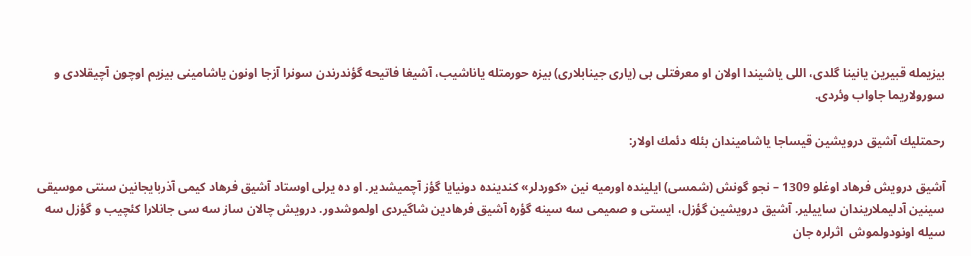بیزیمله قبیرین یانینا گلدی، اللی یاشیندا اولان او معرفتلی بی (یاری جینابلاری) بیزه حورمتله یاناشیب، آشیغا فاتیحه گؤندرندن سونرا آزجا اونون یاشامینی بیزیم اوچون آچیقلادی و سورولاریما جاواب وئردی.

رحمتلیك آشیق درویشین قیساجا یاشامیندان بئله دئمك اولار:

آشیق درویش فرهاد اوغلو 1309 – نجو گونش (شمسی) ایلینده اورمیه نین «كوردلر» كندینده دونیایا گؤز آچمیشدیر. او ده یرلی اوستاد آشیق فرهاد كیمی آذربایجانین سنتی موسیقی سینین آدلیملاریندان ساییلیر. آشیق درویشین گؤزل، ایستی و صمیمی سه سینه گؤره آشیق فرهادین شاگیردی اولموشدور. درویش چالان ساز سه سی جانلارا كئچیب و گؤزل سه سیله اونودولموش  اثرلره جان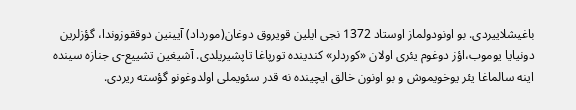باغیشلاییردی. بو اونودولماز اوستاد 1372 نجی ایلین قویروق دوغان(مورداد) آیینین دوققوزوندا، گؤزلرین دونیایا یوموب،اؤز دوغوم یئری اولان «كوردلر» كندینده تورپاغا تاپشیریلدی. آشیغین تشییع-ی جنازه سینده اینه سالماغا یئر یوخویموش و بو اونون خالق ایچینده نه قدر سئویملی اولدوغونو گؤسته ریردی.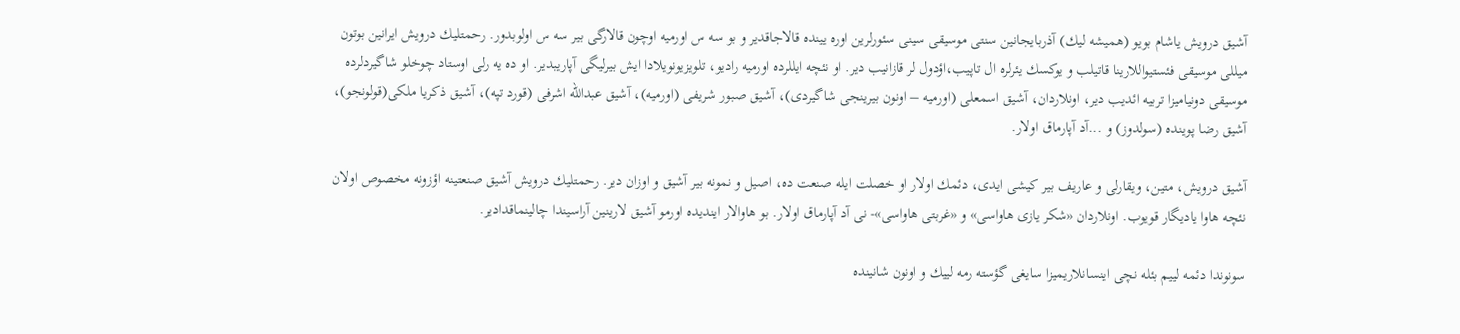آشیق درویش یاشام بویو (همیشه لیك) آذربایجانین سنتی موسیقی سینی سئورلرین اوره یینده قالاجاقدیر و بو سه س اورمیه اوچون قالارگی بیر سه س اولوبدور. رحمتلیك درویش ایرانین بوتون میللی موسیقی فئستیواللارینا قاتیلب و یوكسك یئرلره ال تاپیب،اؤدول لر قازانیب دیر. او نئچه ایللرده اورمیه رادیو، تلویزیونویلادا ایش بیرلیگی آپاریبدیر. او ده یه رلی اوستاد چوخلو شاگیردلرده موسیقی دونیامیزا تربیه ائدیب دیر، اونلاردان، آشیق اسمعلی (اورمیه – اونون بیرینجی شاگیردی)، آشیق صبور شریفی (اورمیه)، آشیق عبدالله اشرفی (قورد تپه)، آشیق ذكریا ملكی(قولونجو)، آشیق رضا پوینده (سولدوز) و ...آد آپارماق اولار.

آشیق درویش، متین، ویقارلی و عاریف بیر كیشی ایدی، دئمك اولار او خصلت ایله صنعت ده، اصیل و نمونه بیر آشیق و اوزان دیر. رحمتلیك درویش آشیق صنعتینه اؤزونه مخصوص اولان نئچه هاوا یادیگار قویوب. اونلاردان «شكر یازی هاواسی» و «غربتی هاواسی»- نی آد آپارماق اولار. بو هاوالار ایندیده اورمو آشیق لارینین آراسیندا چالینماقدادیر.

سونوندا دئمه لییم بئله نچی اینسانلاریمیزا سایغی گؤسته رمه لییك و اونون شانینده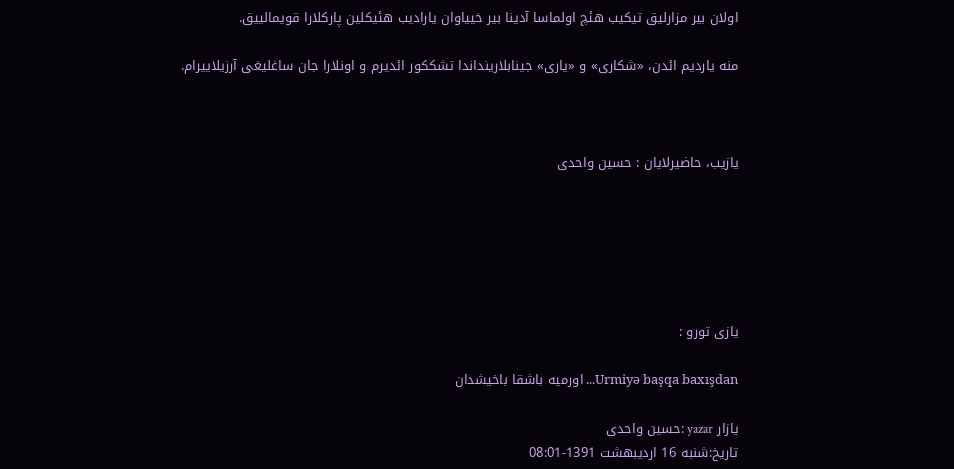اولان بیر مزارلیق تیكیب هئچ اولماسا آدینا بیر خییاوان یارادیب هئیكلین پاركلارا قویمالییق.

منه یاردیم ائدن، «شكاری» و «یاری» جینابلارینداندا تشككور ائدیرم و اونلارا جان ساغلیغی آرزیلاییرام.



یازیب، حاضیرلایان : حسین واحدی






یازی تورو :

Urmiyə başqa baxışdan... اورمیه باشقا باخیشدان

یازار yazar :حسین واحدى
تاریخ:شنبه 16 اردیبهشت 1391-08:01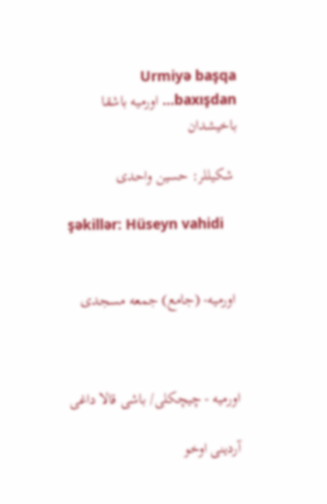Urmiyə başqa baxışdan... اورمیه باشقا باخیشدان

 شكیللر: حسین واحدى

şəkillər: Hüseyn vahidi


 اورمیه- (جامع) جمعه مسجدى



اورمیه - چیچكلى/ باشى قالا داغى

آردینی اوخو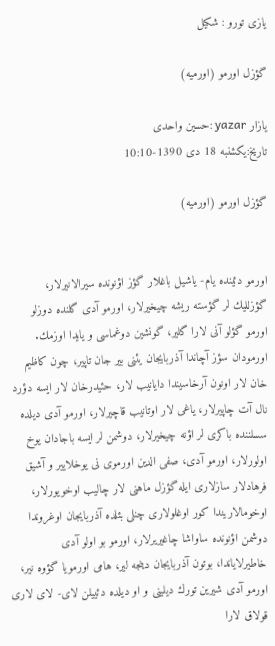یازی تورو : شكیل

گؤزل اورمو (اورمیه)

یازار yazar :حسین واحدى
تاریخ:یکشنبه 18 دی 1390-10:10

گؤزل اورمو (اورمیه)


اورمو دئینده یام- یاشیل باغلار گؤز اؤنونده سیرالانیرلار، گؤزللیك لر گؤسته ریشه چیخیرلار، اورمو آدی گلنده دوزلو اورمو گؤلو آنی لارا گلیر، گونشین دوغماسی و یایدا اوزمك. اورمودان سؤز آچاندا آذربایجان یئنی بیر جان تاپیر، چون كاظیم خان لار اونون آرخاسیندا دایانیب لار، حئیدرخان لار ایسه دؤرد نال آت چاپیرلار، یاغی لار اوتانیب قاچیرلار، اورمو آدی دیلده سسلننده باكری لر اؤنه چیخیرلار، دوشمن لر ایسه باجادان یوخ اولورلار، اورمو آدی، صفی الدین اورموی نی یوخلاییر و آشیق فرهادلار سازلاری ایله گؤزل ماهنی لار چالیب اوخویورلار، اوخومالاریندا كور اوغلولاری چنلی بئلده آذربایجان اوغروندا دوشمن اؤنونده ساواشا چاغیریرلار، اورمو بو اولو آدی خاطیرلایاندا، بوتون آذربایجان دینجه لیر، هامی اورمویا گؤوه نیر، اورمو آدی شیرین تورك دیلینی و او دیلده دئییلن لای- لای لاری قولاق لارا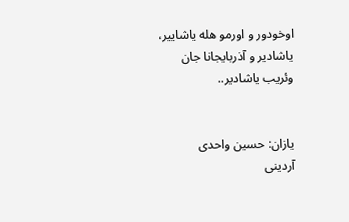اوخودور و اورمو هله یاشاییر، یاشادیر و آذربایجانا جان وئریب یاشادیر..


یازان: حسین واحدی
آردینی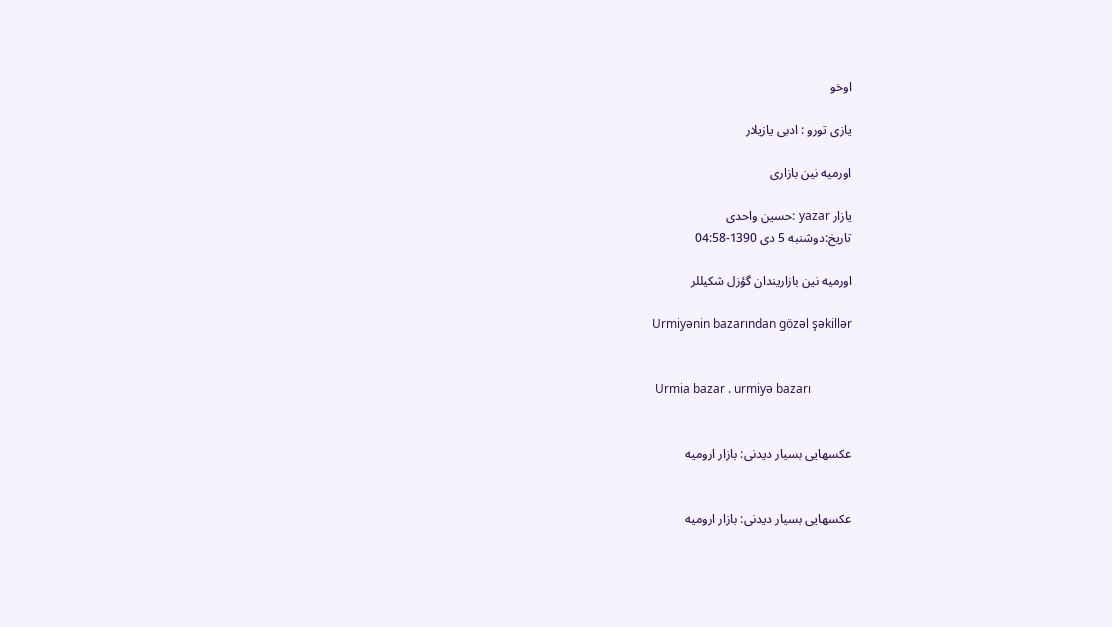اوخو

یازی تورو : ادبی یازیلار

اورمیه نین بازاری

یازار yazar :حسین واحدى
تاریخ:دوشنبه 5 دی 1390-04:58

اورمیه نین بازاریندان گؤزل شكیللر

Urmiyənin bazarından gözəl şəkillər


 Urmia bazar . urmiyə bazarı


عكسهایی بسیار دیدنی: بازار ارومیه


عكسهایی بسیار دیدنی: بازار ارومیه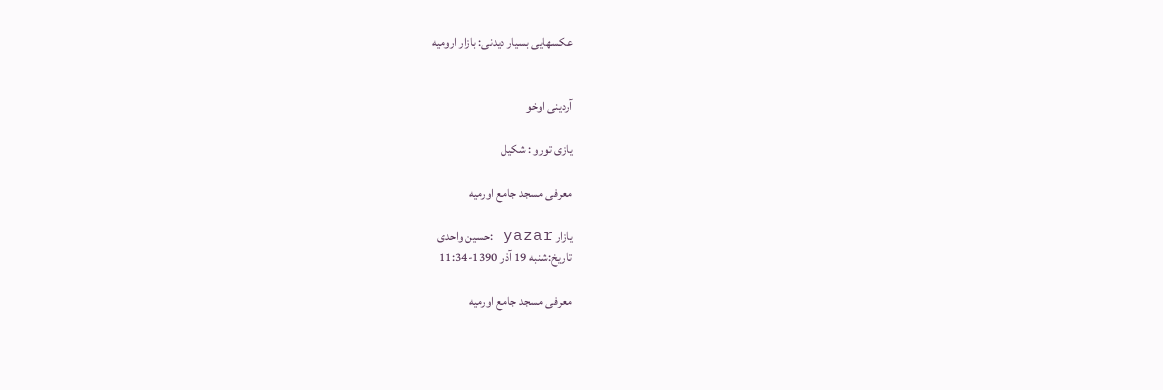عكسهایی بسیار دیدنی: بازار ارومیه


آردینی اوخو

یازی تورو : شكیل

معرفی مسجد جامع اورمیه

یازار yazar :حسین واحدى
تاریخ:شنبه 19 آذر 1390-11:34

معرفی مسجد جامع اورمیه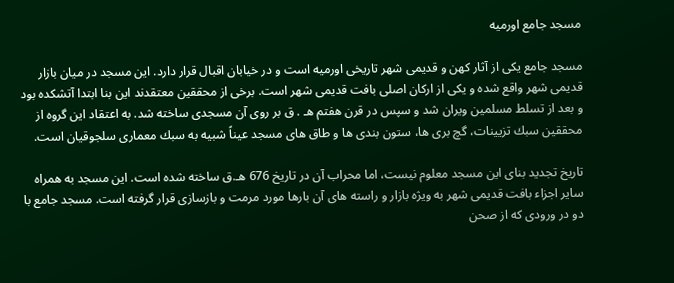مسجد جامع اورمیه

مسجد جامع یكی از آثار كهن و قدیمی شهر تاریخی اورمیه است و در خیابان اقبال قرار دارد. این مسجد در میان بازار قدیمی شهر واقع شده و یكی از اركان اصلی بافت قدیمی شهر است. برخی از محققین معتقدند این بنا ابتدا آتشكده بود و بعد از تسلط مسلمین ویران شد و سپس در قرن هفتم هـ . ق بر روی آن مسجدی ساخته شد. به اعتقاد این گروه از محققین سبك تزیینات، گچ بری ها، ستون بندی ها و طاق های مسجد عیناً شبیه به سبك معماری سلجوقیان است.

تاریخ تجدید بنای این مسجد معلوم نیست، اما محراب آن در تاریخ 676 هـ.ق ساخته شده است. این مسجد به همراه سایر اجزاء بافت قدیمی شهر به ویژه بازار و راسته های آن بارها مورد مرمت و بازسازی قرار گرفته است. مسجد جامع با دو در ورودی كه از صحن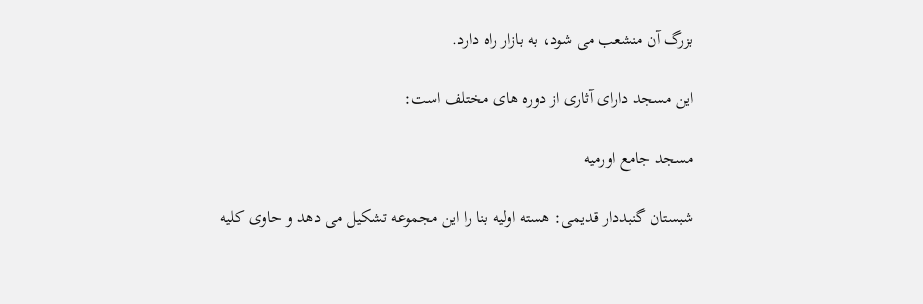بزرگ آن منشعب می شود، به بازار راه دارد.

این مسجد دارای آثاری از دوره های مختلف است:

مسجد جامع اورمیه

شبستان گنبددار قدیمی: هسته اولیه بنا را این مجموعه تشكیل می دهد و حاوی كلیه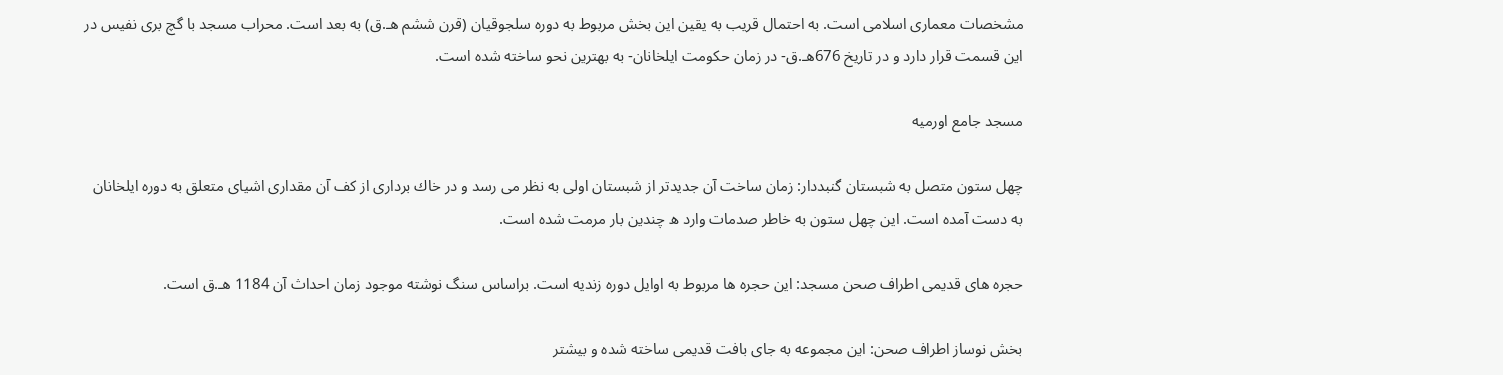مشخصات معماری اسلامی است. به احتمال قریب به یقین این بخش مربوط به دوره سلجوقیان (قرن ششم هـ.ق) به بعد است. محراب مسجد با گچ بری نفیس در این قسمت قرار دارد و در تاریخ 676هـ.ق- در زمان حكومت ایلخانان- به بهترین نحو ساخته شده است.

مسجد جامع اورمیه

چهل ستون متصل به شبستان گنبددار: زمان ساخت آن جدیدتر از شبستان اولی به نظر می رسد و در خاك برداری از كف آن مقداری اشیای متعلق به دوره ایلخانان به دست آمده است. این چهل ستون به خاطر صدمات وارد ه چندین بار مرمت شده است.

حجره های قدیمی اطراف صحن مسجد: این حجره ها مربوط به اوایل دوره زندیه است. براساس سنگ نوشته موجود زمان احداث آن 1184 هـ.ق است.

بخش نوساز اطراف صحن: این مجموعه به جای بافت قدیمی ساخته شده و بیشتر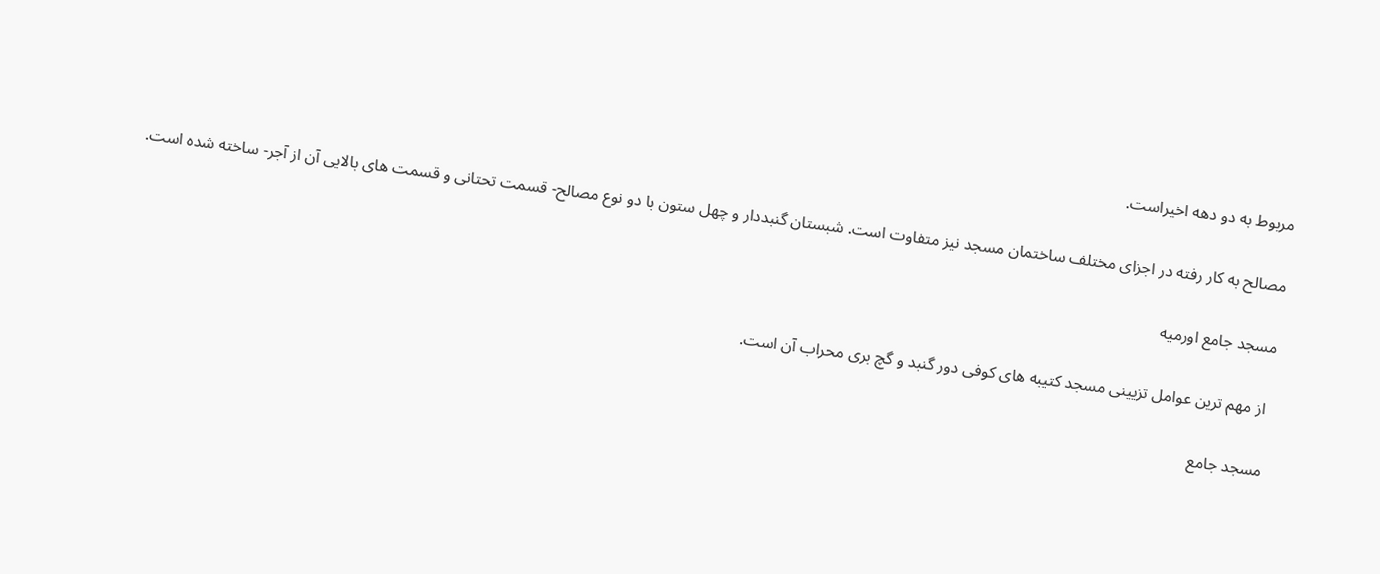مربوط به دو دهه اخیراست.

مصالح به كار رفته در اجزای مختلف ساختمان مسجد نیز متفاوت است. شبستان گنبددار و چهل ستون با دو نوع مصالح- قسمت تحتانی و قسمت های بالایی آن از آجر- ساخته شده است.

مسجد جامع اورمیه

 از مهم ترین عوامل تزیینی مسجد كتیبه های كوفی دور گنبد و گچ بری محراب آن است.

مسجد جامع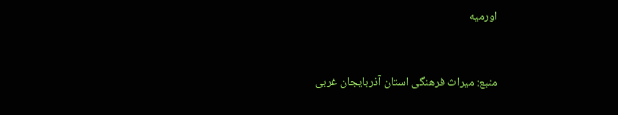اورمیه


منبع: میراث فرهنگی استان آذربایجان غربی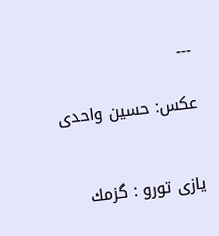---

عكس: حسین واحدی


یازی تورو : گزمك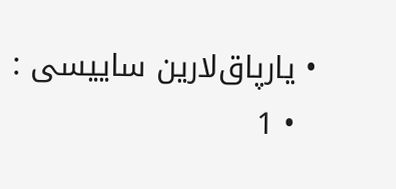• یارپاق‌لارین ساییسی :
  • 1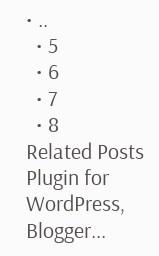• ..
  • 5
  • 6
  • 7
  • 8
Related Posts Plugin for WordPress, Blogger...